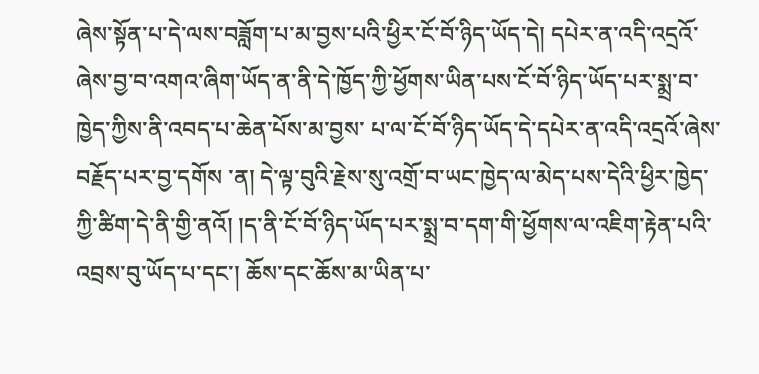ཞེས་སྟོན་པ་དེ་ལས་བཟློག་པ་མ་བྱས་པའི་ཕྱིར་ངོ་བོ་ཉིད་ཡོད་དེ། དཔེར་ན་འདི་འདྲའོ་ཞེས་བྱ་བ་འགའ་ཞིག་ཡོད་ན་ནི་དེ་ཁྱོད་ཀྱི་ཕྱོགས་ཡིན་པས་ངོ་བོ་ཉིད་ཡོད་པར་སྨྲ་བ་ཁྱེད་ཀྱིས་ནི་འབད་པ་ཆེན་པོས་མ་བྱས་ པ་ལ་ངོ་བོ་ཉིད་ཡོད་དེ་དཔེར་ན་འདི་འདྲའོ་ཞེས་བརྗོད་པར་བྱ་དགོས ་ན། དེ་ལྟ་བུའི་རྗེས་སུ་འགྲོ་བ་ཡང་ཁྱེད་ལ་མེད་པས་དེའི་ཕྱིར་ཁྱེད་ཀྱི་ཚིག་དེ་ནི་གྱི་ནའོ། །ད་ནི་ངོ་བོ་ཉིད་ཡོད་པར་སྨྲ་བ་དག་གི་ཕྱོགས་ལ་འཇིག་རྟེན་པའི་འབྲས་བུ་ཡོད་པ་དང་། ཆོས་དང་ཆོས་མ་ཡིན་པ་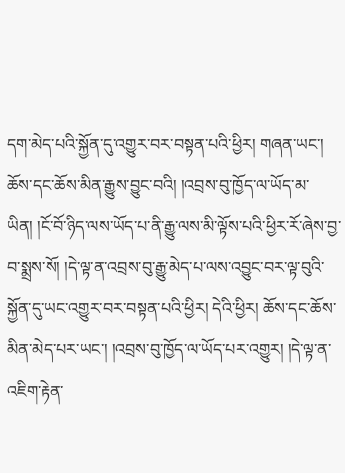དག་མེད་པའི་སྐྱོན་དུ་འགྱུར་བར་བསྟན་པའི་ཕྱིར། གཞན་ཡང་། ཆོས་དང་ཆོས་མིན་རྒྱུས་བྱུང་བའི། །འབྲས་བུ་ཁྱོད་ལ་ཡོད་མ་ཡིན། །ངོ་བོ་ཉིད་ལས་ཡོད་པ་ནི་རྒྱུ་ལས་མི་ལྟོས་པའི་ཕྱིར་རོ་ཞེས་བྱ་བ་སྨྲས་སོ། །དེ་ལྟ་ན་འབྲས་བུ་རྒྱུ་མེད་པ་ལས་འབྱུང་བར་ལྟ་བུའི་སྐྱོན་དུ་ཡང་འགྱུར་བར་བསྟན་པའི་ཕྱིར། དེའི་ཕྱིར། ཆོས་དང་ཆོས་མིན་མེད་པར་ཡང་། །འབྲས་བུ་ཁྱོད་ལ་ཡོད་པར་འགྱུར། །དེ་ལྟ་ན་འཇིག་རྟེན་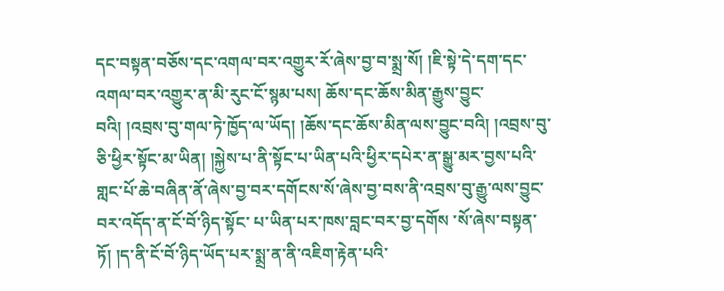དང་བསྟན་བཅོས་དང་འགལ་བར་འགྱུར་རོ་ཞེས་བྱ་བ་སྨྲ་སོ། །ཇི་སྟེ་དེ་དག་དང་འགལ་བར་འགྱུར་ན་མི་རུང་ངོ་སྙམ་པས། ཆོས་དང་ཆོས་མིན་རྒྱུས་བྱུང་བའི། །འབྲས་བུ་གལ་ཏེ་ཁྱོད་ལ་ཡོད། །ཆོས་དང་ཆོས་མིན་ལས་བྱུང་བའི། །འབྲས་བུ་ཅི་ཕྱིར་སྟོང་མ་ཡིན། །སྐྱེས་པ་ནི་སྟོང་པ་ཡིན་པའི་ཕྱིར་དཔེར་ན་སྒྱུ་མར་བྱས་པའི་གླང་པོ་ཆེ་བཞིན་ནོ་ཞེས་བྱ་བར་དགོངས་སོ་ཞེས་བྱ་བས་ནི་འབྲས་བུ་རྒྱུ་ལས་བྱུང་བར་འདོད་ན་ངོ་བོ་ཉིད་སྟོང་ པ་ཡིན་པར་ཁས་བླང་བར་བྱ་དགོས ་སོ་ཞེས་བསྟན་ཏོ། །ད་ནི་ངོ་བོ་ཉིད་ཡོད་པར་སྨྲ་ན་ནི་འཇིག་རྟེན་པའི་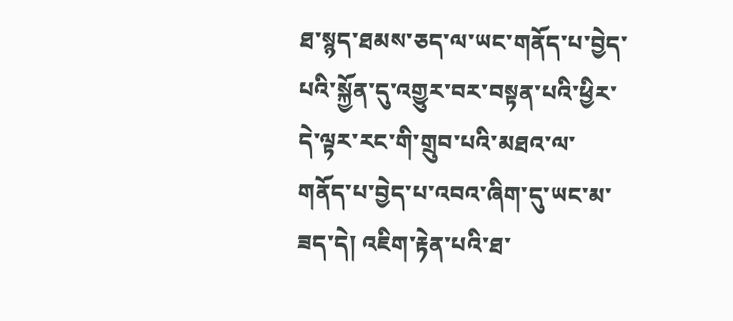ཐ་སྙད་ཐམས་ཅད་ལ་ཡང་གནོད་པ་བྱེད་པའི་སྐྱོན་དུ་འགྱུར་བར་བསྟན་པའི་ཕྱིར་དེ་ལྟར་རང་གི་གྲུབ་པའི་མཐའ་ལ་གནོད་པ་བྱེད་པ་འབའ་ཞིག་དུ་ཡང་མ་ཟད་དེ། འཇིག་རྟེན་པའི་ཐ་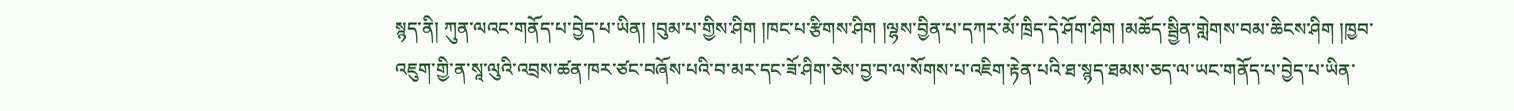སྙད་ནི། ཀུན་ལའང་གནོད་པ་བྱེད་པ་ཡིན། །བུམ་པ་གྱིས་ཤིག །ཁང་པ་རྩིགས་ཤིག །ལྷས་བྱིན་པ་དཀར་མོ་ཁྲིད་དེ་ཤོག་ཤིག །མཆོད་སྦྱིན་གླེགས་བམ་ཆིངས་ཤིག །ཁྱབ་འཇུག་གྱི་ན་སཱ་ལུའི་འབྲས་ཚན་ཁར་ཙང་བཞོས་པའི་བ་མར་དང་ཟོ་ཤིག་ཅེས་བྱ་བ་ལ་སོགས་པ་འཇིག་རྟེན་པའི་ཐ་སྙད་ཐམས་ཅད་ལ་ཡང་གནོད་པ་བྱེད་པ་ཡིན་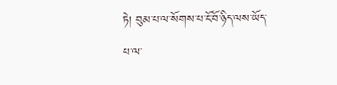ཏེ། བུམ་པ་ལ་སོགས་པ་ངོ་བོ་ཉིད་ལས་ཡོད་པ་ལ་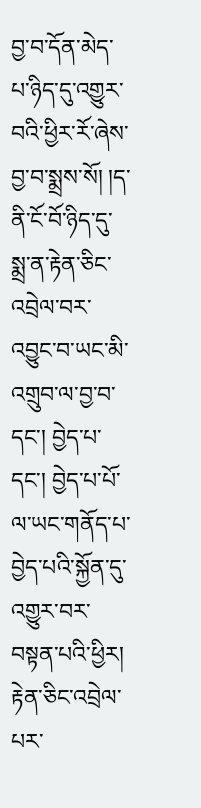བྱ་བ་དོན་མེད་པ་ཉིད་དུ་འགྱུར་བའི་ཕྱིར་རོ་ཞེས་བྱ་བ་སྨྲས་སོ། །ད་ནི་ངོ་བོ་ཉིད་དུ་སྨྲ་ན་རྟེན་ཅིང་འབྲེལ་བར་འབྱུང་བ་ཡང་མི་འགྲུབ་ལ་བྱ་བ་དང་། བྱེད་པ་དང་། བྱེད་པ་པོ་ལ་ཡང་གནོད་པ་བྱེད་པའི་སྐྱོན་དུ་འགྱུར་བར་བསྟན་པའི་ཕྱིར། རྟེན་ཅིང་འབྲེལ་པར་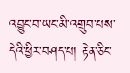འབྱུང་བ་ཡང་མི་འགྲུབ་པས་དེའི་ཕྱིར་བཤད་པ། རྟེན་ཅིང་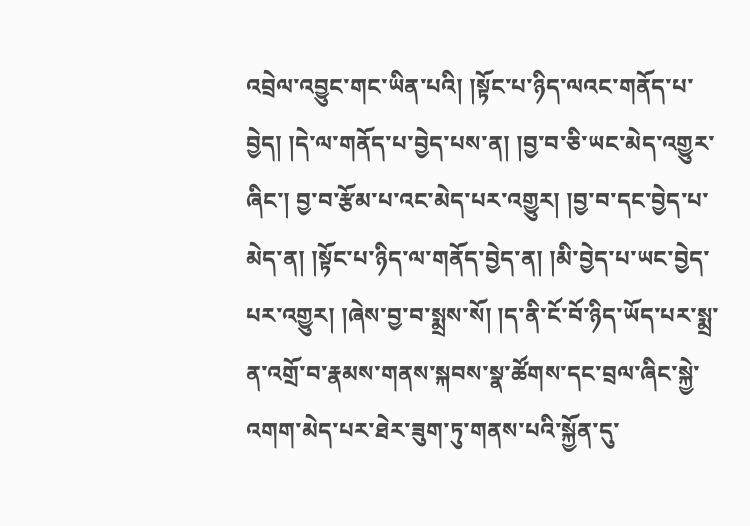འབྲེལ་འབྱུང་གང་ཡིན་པའི། །སྟོང་པ་ཉིད་ལའང་གནོད་པ་བྱེད། །དེ་ལ་གནོད་པ་བྱེད་པས་ན། །བྱ་བ་ཅི་ཡང་མེད་འགྱུར་ཞིང་། བྱ་བ་རྩོམ་པ་འང་མེད་པར་འགྱུར། །བྱ་བ་དང་བྱེད་པ་མེད་ན། །སྟོང་པ་ཉིད་ལ་གནོད་བྱེད་ན། །མི་བྱེད་པ་ཡང་བྱེད་པར་འགྱུར། །ཞེས་བྱ་བ་སྨྲས་སོ། །ད་ནི་ངོ་བོ་ཉིད་ཡོད་པར་སྨྲ་ན་འགྲོ་བ་རྣམས་གནས་སྐབས་སྣ་ཚོགས་དང་བྲལ་ཞིང་སྐྱེ་འགག་མེད་པར་ཐེར་ཟུག་ཏུ་གནས་པའི་སྐྱོན་དུ་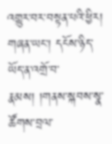འགྱུར་བར་བསྟན་པའི་ཕྱིར། གཞན་ཡང་། དངོས་ཉིད་ཡོད་ན་འགྲོ་བ་རྣམས། །གནས་སྐབས་སྣ་ཚོགས་བྲལ་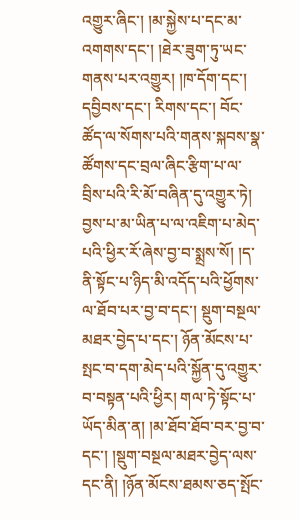འགྱུར་ཞིང་། །མ་སྐྱེས་པ་དང་མ་འགགས་དང་། །ཐེར་ཟུག་ཏུ་ཡང་གནས་པར་འགྱུར། །ཁ་དོག་དང་། དབྱིབས་དང་། རིགས་དང་། བོང་ཚོད་ལ་སོགས་པའི་གནས་སྐབས་སྣ་ཚོགས་དང་བྲལ་ཞིང་རྩིག་པ་ལ་བྲིས་པའི་རི་མོ་བཞིན་དུ་འགྱུར་ཏེ། བྱས་པ་མ་ཡིན་པ་ལ་འཇིག་པ་མེད་པའི་ཕྱིར་རོ་ཞེས་བྱ་བ་སྨྲས་སོ། །ད་ནི་སྟོང་པ་ཉིད་མི་འདོད་པའི་ཕྱོགས་ལ་ཐོབ་པར་བྱ་བ་དང་། སྡུག་བསྔལ་མཐར་བྱེད་པ་དང་། ཉོན་མོངས་པ་སྤང་བ་དག་མེད་པའི་སྐྱོན་དུ་འགྱུར་བ་བསྟན་པའི་ཕྱིར། གལ་ཏེ་སྟོང་པ་ཡོད་མིན་ན། །མ་ཐོབ་ཐོབ་བར་བྱ་བ་དང་། །སྡུག་བསྔལ་མཐར་བྱེད་ལས་དང་ནི། །ཉོན་མོངས་ཐམས་ཅད་སྤོང་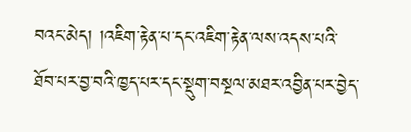བའང་མེད། །འཇིག་རྟེན་པ་དང་འཇིག་རྟེན་ལས་འདས་པའི་ཐོབ་པར་བྱ་བའི་ཁྱད་པར་དང་སྡུག་བསྔལ་མཐར་འབྱིན་པར་བྱེད་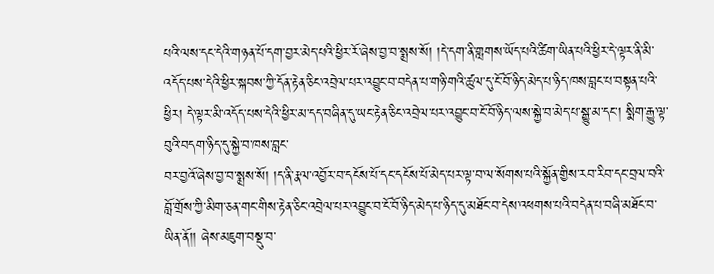པའི་ལས་དང་དེའི་གཉན་པོ་དག་བྱར་མེད་པའི་ཕྱིར་རོ་ཞེས་བྱ་བ་སྨྲས་སོ། །དེ་དག་ནི་གླགས་ཡོད་པའི་ཚིག་ཡིན་པའི་ཕྱིར་དེ་ལྟར་ནི་མི་འདོད་པས་དེའི་ཕྱིར་སྐབས་ཀྱི་དོན་རྟེན་ཅིང་འབྲེལ་པར་འབྱུང་བ་བདེན་པ་གཉི་གའི་ཚུལ་དུ་ངོ་བོ་ཉིད་མེད་པ་ཉིད་ཁས་བླང་པ་བསྟན་པའི་ཕྱིར། དེ་ལྟར་མི་འདོད་པས་དེའི་ཕྱིར་མ་དད་བཞིན་དུ་ཡང་རྟེན་ཅིང་འབྲེལ་པར་འབྱུང་བ་ངོ་བོ་ཉིད་ལས་སྐྱེ་བ་མེད་པ་སྒྱུ་མ་དང་། སྨིག་རྒྱུ་ལྟ་བུའི་བདག་ཉིད་དུ་སྐྱེ་བ་ཁས་བླང་
བར་བྱའོ་ཞེས་བྱ་བ་སྨྲས་སོ། །ད་ནི་རྣལ་འབྱོར་བ་དངོས་པོ་དང་དངོས་པོ་མེད་པར་ལྟ་བ་ལ་སོགས་པའི་སྐྱོན་གྱིས་རབ་རིབ་དང་བྲལ་བའི་བློ་གྲོས་ཀྱི་མིག་ཅན་གང་གིས་རྟེན་ཅིང་འབྲེལ་པར་འབྱུང་བ་ངོ་བོ་ཉིད་མེད་པ་ཉིད་དུ་མཐོང་བ་དེས་འཕགས་པའི་བདེན་པ་བཞི་མཐོང་བ་ཡིན་ནོ།། ཞེས་མཇུག་བསྡུ་བ་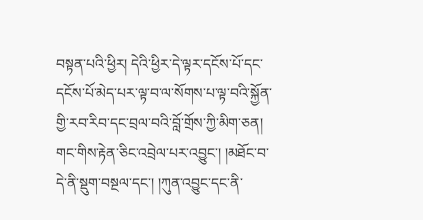བསྟན་པའི་ཕྱིར། དེའི་ཕྱིར་དེ་ལྟར་དངོས་པོ་དང་དངོས་པོ་མེད་པར་ལྟ་བ་ལ་སོགས་པ་ལྟ་བའི་སྐྱོན་གྱི་རབ་རིབ་དང་བྲལ་བའི་བློ་གྲོས་ཀྱི་མིག་ཅན། གང་གིས་རྟེན་ཅིང་འབྲེལ་པར་འབྱུང་། །མཐོང་བ་དེ་ནི་སྡུག་བསྔལ་དང་། །ཀུན་འབྱུང་དང་ནི་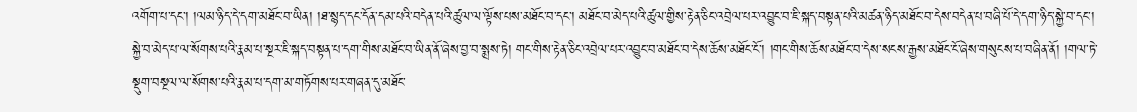འགོག་པ་དང་། །ལམ་ཉིད་དེ་དག་མཐོང་བ་ཡིན། །ཐ་སྙད་དང་དོན་དམ་པའི་བདེན་པའི་ཚུལ་ལ་ལྟོས་པས་མཐོང་བ་དང་། མཐོང་བ་མེད་པའི་ཚུལ་གྱིས་རྟེན་ཅིང་འབྲེལ་པར་འབྱུང་བ་ཇི་སྐད་བསྟན་པའི་མཚན་ཉིད་མཐོང་བ་དེས་བདེན་པ་བཞི་པོ་དེ་དག་ཉིད་སྐྱེ་བ་དང་། སྐྱེ་བ་མེད་པ་ལ་སོགས་པའི་རྣམ་པ་སྔར་ཇི་སྐད་བསྟན་པ་དག་གིས་མཐོང་བ་ཡིན་ནོ་ཞེས་བྱ་བ་སྨྲས་ཏེ། གང་གིས་རྟེན་ཅིང་འབྲེལ་པར་འབྱུང་བ་མཐོང་བ་དེས་ཆོས་མཐོང་ངོ་། །གང་གིས་ཆོས་མཐོང་བ་དེས་སངས་རྒྱས་མཐོང་ངོ་ཞེས་གསུངས་པ་བཞིན་ནོ། །གལ་ཏེ་སྡུག་བསྔལ་ལ་སོགས་པའི་རྣམ་པ་དག་མ་གཏོགས་པར་གཞན་དུ་མཐོང་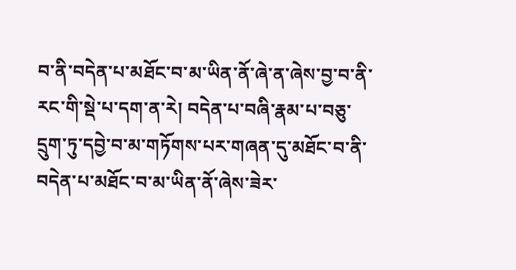བ་ནི་བདེན་པ་མཐོང་བ་མ་ཡིན་ནོ་ཞེ་ན་ཞེས་བྱ་བ་ནི་རང་གི་སྡེ་པ་དག་ན་རེ། བདེན་པ་བཞི་རྣམ་པ་བཅུ་དྲུག་ཏུ་དབྱེ་བ་མ་གཏོགས་པར་གཞན་དུ་མཐོང་བ་ནི་བདེན་པ་མཐོང་བ་མ་ཡིན་ནོ་ཞེས་ཟེར་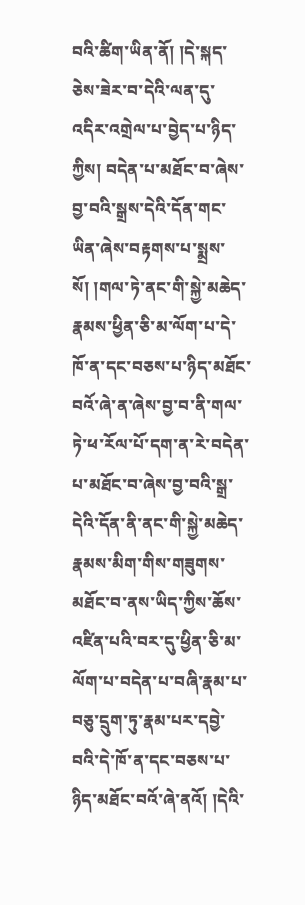བའི་ཚིག་ཡིན་ནོ། །དེ་སྐད་ཅེས་ཟེར་བ་དེའི་ལན་དུ་འདིར་འགྲེལ་པ་བྱེད་པ་ཉིད་ཀྱིས། བདེན་པ་མཐོང་བ་ཞེས་བྱ་བའི་སྒྲས་དེའི་དོན་གང་ཡིན་ཞེས་བརྟགས་པ་སྨྲས་སོ། །གལ་ཏེ་ནང་གི་སྐྱེ་མཆེད་རྣམས་ཕྱིན་ཅི་མ་ལོག་པ་དེ་ཁོ་ན་དང་བཅས་པ་ཉིད་མཐོང་བའོ་ཞེ་ན་ཞེས་བྱ་བ་ནི་གལ་ཏེ་ཕ་རོལ་པོ་དག་ན་རེ་བདེན་པ་མཐོང་བ་ཞེས་བྱ་བའི་སྒྲ་དེའི་དོན་ནི་ནང་གི་སྐྱེ་མཆེད་རྣམས་མིག་གིས་གཟུགས་མཐོང་བ་ནས་ཡིད་ཀྱིས་ཆོས་འཛིན་པའི་བར་དུ་ཕྱིན་ཅི་མ་ལོག་པ་བདེན་པ་བཞི་རྣམ་པ་བཅུ་དྲུག་ཏུ་རྣམ་པར་དབྱེ་བའི་དེ་ཁོ་ན་དང་བཅས་པ་ཉིད་མཐོང་བའོ་ཞེ་ནའོ། །དེའི་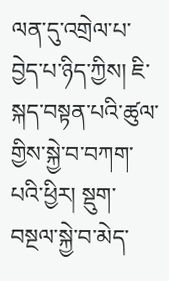ལན་དུ་འགྲེལ་པ་བྱེད་པ་ཉིད་ཀྱིས། ཇི་སྐད་བསྟན་པའི་ཚུལ་གྱིས་སྐྱེ་བ་བཀག་པའི་ཕྱིར། སྡུག་བསྔལ་སྐྱེ་བ་མེད་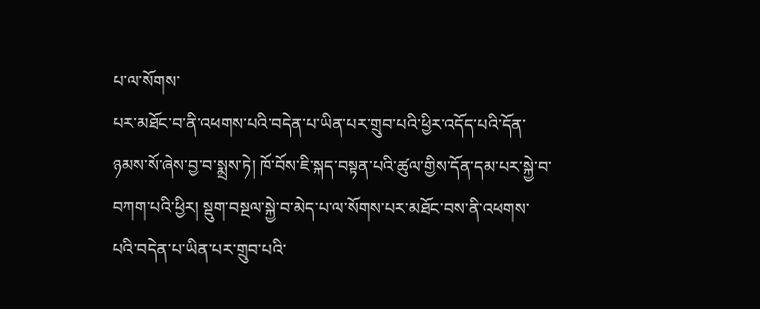པ་ལ་སོགས་
པར་མཐོང་བ་ནི་འཕགས་པའི་བདེན་པ་ཡིན་པར་གྲུབ་པའི་ཕྱིར་འདོད་པའི་དོན་ཉམས་སོ་ཞེས་བྱ་བ་སྨྲས་ཏེ། ཁོ་བོས་ཇི་སྐད་བསྟན་པའི་ཚུལ་གྱིས་དོན་དམ་པར་སྐྱེ་བ་བཀག་པའི་ཕྱིར། སྡུག་བསྔལ་སྐྱེ་བ་མེད་པ་ལ་སོགས་པར་མཐོང་བས་ནི་འཕགས་པའི་བདེན་པ་ཡིན་པར་གྲུབ་པའི་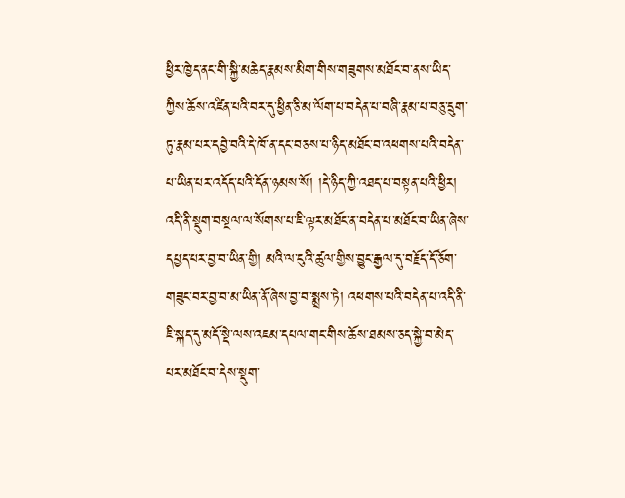ཕྱིར་ཁྱེད་ནང་གི་སྐྱི་མཆེད་རྣམས་མིག་གིས་གཟུགས་མཐོང་བ་ནས་ཡིད་ཀྱིས་ཆོས་འཛིན་པའི་བར་དུ་ཕྱིན་ཅི་མ་ལོག་པ་བདེན་པ་བཞི་རྣམ་པ་བཅུ་དྲུག་ཏུ་རྣམ་པར་དབྱེ་བའི་དེ་ཁོ་ན་དང་བཅས་པ་ཉིད་མཐོང་བ་འཕགས་པའི་བདེན་པ་ཡིན་པར་འདོད་པའི་དོན་ཉམས་སོ། །དེ་ཉིད་ཀྱི་འཐད་པ་བསྟན་པའི་ཕྱིར། འདི་ནི་སྡུག་བསྔལ་ལ་སོགས་པ་ཇི་ལྟར་མཐོང་ན་བདེན་པ་མཐོང་བ་ཡིན་ཞེས་དཔྱད་པར་བྱ་བ་ཡིན་གྱི། མའི་ལ་ངུའི་ཚུལ་གྱིས་བྱུང་རྒྱལ་དུ་བརྗོད་དོ་ཅོག་གཟུང་བར་བྱ་བ་མ་ཡིན་ནོ་ཞེས་བྱ་བ་སྨྲས་ཏེ། འཕགས་པའི་བདེན་པ་འདི་ནི་ཇི་སྐད་དུ་མདོ་སྡེ་ལས་འཇམ་དཔལ་གང་གིས་ཆོས་ཐམས་ཅད་སྐྱེ་བ་མེད་པར་མཐོང་བ་དེས་སྡུག་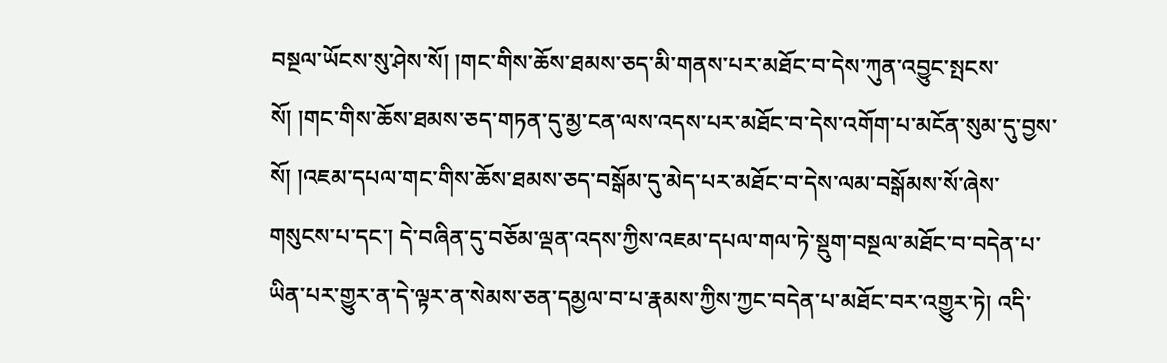བསྔལ་ཡོངས་སུ་ཤེས་སོ། །གང་གིས་ཆོས་ཐམས་ཅད་མི་གནས་པར་མཐོང་བ་དེས་ཀུན་འབྱུང་སྤངས་སོ། །གང་གིས་ཆོས་ཐམས་ཅད་གཏན་དུ་མྱ་ངན་ལས་འདས་པར་མཐོང་བ་དེས་འགོག་པ་མངོན་སུམ་དུ་བྱས་སོ། །འཇམ་དཔལ་གང་གིས་ཆོས་ཐམས་ཅད་བསྒོམ་དུ་མེད་པར་མཐོང་བ་དེས་ལམ་བསྒོམས་སོ་ཞེས་གསུངས་པ་དང་། དེ་བཞིན་དུ་བཅོམ་ལྡན་འདས་ཀྱིས་འཇམ་དཔལ་གལ་ཏེ་སྡུག་བསྔལ་མཐོང་བ་བདེན་པ་ཡིན་པར་གྱུར་ན་དེ་ལྟར་ན་སེམས་ཅན་དམྱལ་བ་པ་རྣམས་ཀྱིས་ཀྱང་བདེན་པ་མཐོང་བར་འགྱུར་ཏེ། འདི་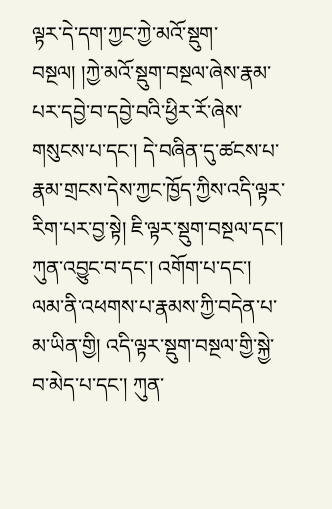ལྟར་དེ་དག་ཀྱང་ཀྱེ་མའོ་སྡུག་བསྔལ། །ཀྱེ་མའོ་སྡུག་བསྔལ་ཞེས་རྣམ་པར་དབྱེ་བ་དབྱེ་བའི་ཕྱིར་རོ་ཞེས་གསུངས་པ་དང་། དེ་བཞིན་དུ་ཚངས་པ་རྣམ་གྲངས་དེས་ཀྱང་ཁྱོད་ཀྱིས་འདི་ལྟར་རིག་པར་བྱ་སྟེ། ཇི་ལྟར་སྡུག་བསྔལ་དང་། ཀུན་འབྱུང་བ་དང་། འགོག་པ་དང་། ལམ་ནི་འཕགས་པ་རྣམས་ཀྱི་བདེན་པ་མ་ཡིན་གྱི། འདི་ལྟར་སྡུག་བསྔལ་གྱི་སྐྱེ་བ་མེད་པ་དང་། ཀུན་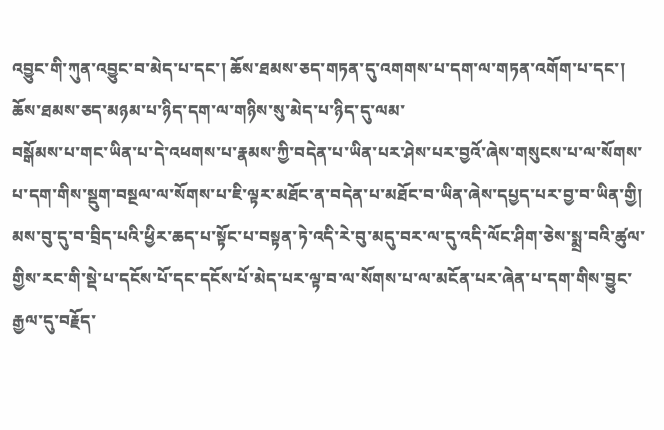འབྱུང་གི་ཀུན་འབྱུང་བ་མེད་པ་དང་། ཆོས་ཐམས་ཅད་གཏན་དུ་འགགས་པ་དག་ལ་གཏན་འགོག་པ་དང་། ཆོས་ཐམས་ཅད་མཉམ་པ་ཉིད་དག་ལ་གཉིས་སུ་མེད་པ་ཉིད་དུ་ལམ་
བསྒོམས་པ་གང་ཡིན་པ་དེ་འཕགས་པ་རྣམས་ཀྱི་བདེན་པ་ཡིན་པར་ཤེས་པར་བྱའོ་ཞེས་གསུངས་པ་ལ་སོགས་པ་དག་གིས་སྡུག་བསྔལ་ལ་སོགས་པ་ཇི་ལྟར་མཐོང་ན་བདེན་པ་མཐོང་བ་ཡིན་ཞེས་དཔྱད་པར་བྱ་བ་ཡིན་གྱི། མས་བུ་དུ་བ་བྲིད་པའི་ཕྱིར་ཆད་པ་སྟོང་པ་བསྟན་ཏེ་འདི་རེ་བུ་མདུ་བར་ལ་དུ་འདི་ལོང་ཤིག་ཅེས་སྨྲ་བའི་ཚུལ་གྱིས་རང་གི་སྡེ་པ་དངོས་པོ་དང་དངོས་པོ་མེད་པར་ལྟ་བ་ལ་སོགས་པ་ལ་མངོན་པར་ཞེན་པ་དག་གིས་བྱུང་རྒྱལ་དུ་བརྗོད་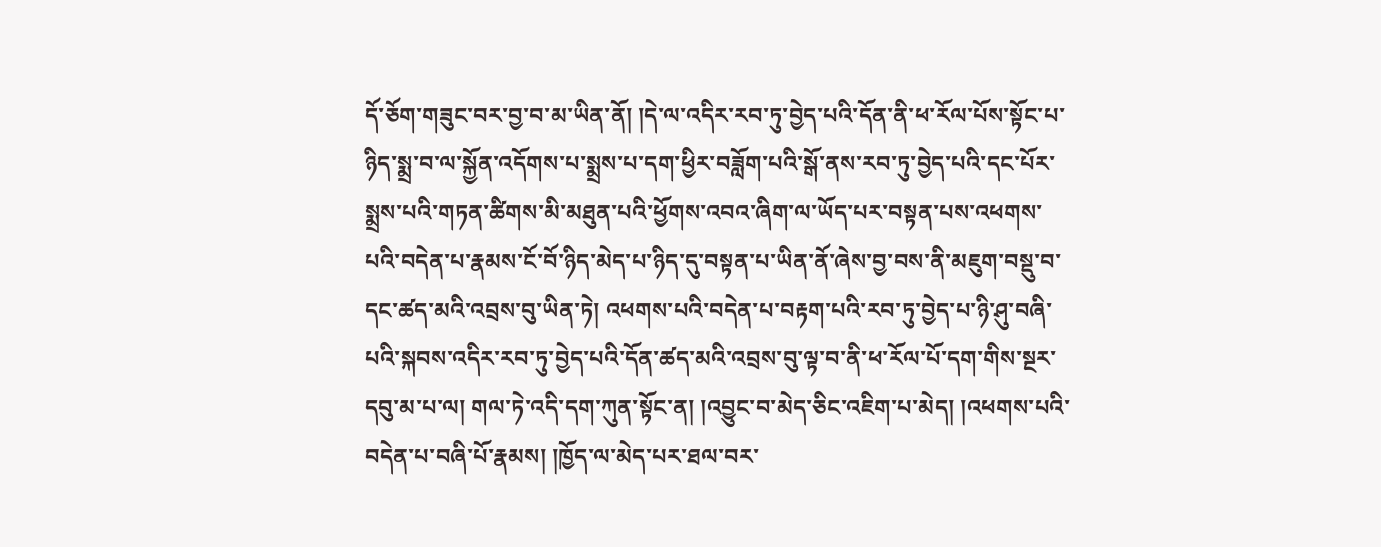དོ་ཅོག་གཟུང་བར་བྱ་བ་མ་ཡིན་ནོ། །དེ་ལ་འདིར་རབ་ཏུ་བྱེད་པའི་དོན་ནི་ཕ་རོལ་པོས་སྟོང་པ་ཉིད་སྨྲ་བ་ལ་སྐྱོན་འདོགས་པ་སྨྲས་པ་དག་ཕྱིར་བཟློག་པའི་སྒོ་ནས་རབ་ཏུ་བྱེད་པའི་དང་པོར་སྨྲས་པའི་གཏན་ཚིགས་མི་མཐུན་པའི་ཕྱོགས་འབའ་ཞིག་ལ་ཡོད་པར་བསྟན་པས་འཕགས་པའི་བདེན་པ་རྣམས་ངོ་བོ་ཉིད་མེད་པ་ཉིད་དུ་བསྟན་པ་ཡིན་ནོ་ཞེས་བྱ་བས་ནི་མཇུག་བསྡུ་བ་དང་ཚད་མའི་འབྲས་བུ་ཡིན་ཏེ། འཕགས་པའི་བདེན་པ་བརྟག་པའི་རབ་ཏུ་བྱེད་པ་ཉི་ཤུ་བཞི་པའི་སྐབས་འདིར་རབ་ཏུ་བྱེད་པའི་དོན་ཚད་མའི་འབྲས་བུ་ལྟ་བ་ནི་ཕ་རོལ་པོ་དག་གིས་སྔར་དབུ་མ་པ་ལ། གལ་ཏེ་འདི་དག་ཀུན་སྟོང་ན། །འབྱུང་བ་མེད་ཅིང་འཇིག་པ་མེད། །འཕགས་པའི་བདེན་པ་བཞི་པོ་རྣམས། །ཁྱོད་ལ་མེད་པར་ཐལ་བར་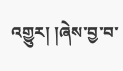འགྱུར། །ཞེས་བྱ་བ་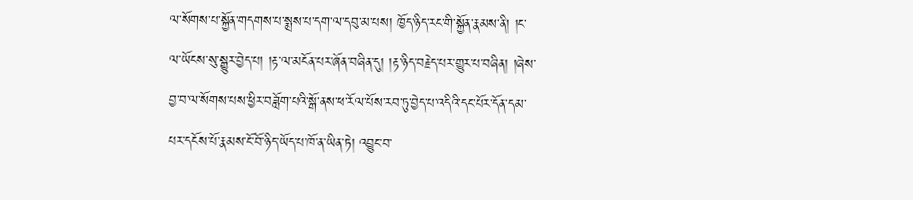ལ་སོགས་པ་སྐྱོན་གདགས་པ་སྨྲས་པ་དག་ལ་དབུ་མ་པས། ཁྱོད་ཉིད་རང་གི་སྐྱོན་རྣམས་ནི། །ང་ལ་ཡོངས་སུ་སྒྱུར་བྱེད་པ། །རྟ་ལ་མངོན་པར་ཞོན་བཞིན་དུ། །རྟ་ཉིད་བརྗེད་པར་གྱུར་པ་བཞིན། །ཞེས་བྱ་བ་ལ་སོགས་པས་ཕྱིར་བཟློག་པའི་སྒོ་ནས་ཕ་རོལ་པོས་རབ་ཏུ་བྱེད་པ་འདིའི་དང་པོར་དོན་དམ་པར་དངོས་པོ་རྣམས་ངོ་བོ་ཉིད་ཡོད་པ་ཁོ་ན་ཡིན་ཏེ། འབྱུང་བ་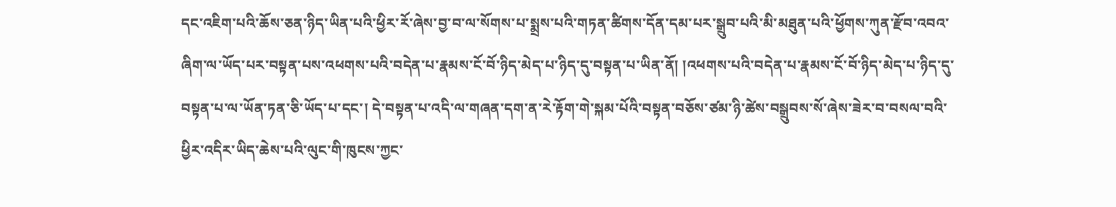དང་འཇིག་པའི་ཆོས་ཅན་ཉིད་ཡིན་པའི་ཕྱིར་རོ་ཞེས་བྱ་བ་ལ་སོགས་པ་སྨྲས་པའི་གཏན་ཚིགས་དོན་དམ་པར་སྒྲུབ་པའི་མི་མཐུན་པའི་ཕྱོགས་ཀུན་རྫོབ་འབའ་ཞིག་ལ་ཡོད་པར་བསྟན་པས་འཕགས་པའི་བདེན་པ་རྣམས་ངོ་བོ་ཉིད་མེད་པ་ཉིད་དུ་བསྟན་པ་ཡིན་ནོ། །འཕགས་པའི་བདེན་པ་རྣམས་ངོ་བོ་ཉིད་མེད་པ་ཉིད་དུ་བསྟན་པ་ལ་ཡོན་ཏན་ཅི་ཡོད་པ་དང་། དེ་བསྟན་པ་འདི་ལ་གཞན་དག་ན་རེ་རྟོག་གེ་སྐམ་པོའི་བསྟན་བཅོས་ཙམ་ཉི་ཚེས་བསྒྲུབས་སོ་ཞེས་ཟེར་བ་བསལ་བའི་ཕྱིར་འདིར་ཡིད་ཆེས་པའི་ལུང་གི་ཁུངས་ཀྱང་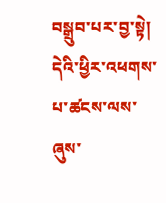བསྒྲུབ་པར་བྱ་སྟེ། དེའི་ཕྱིར་འཕགས་པ་ཚངས་ལས་ཞུས་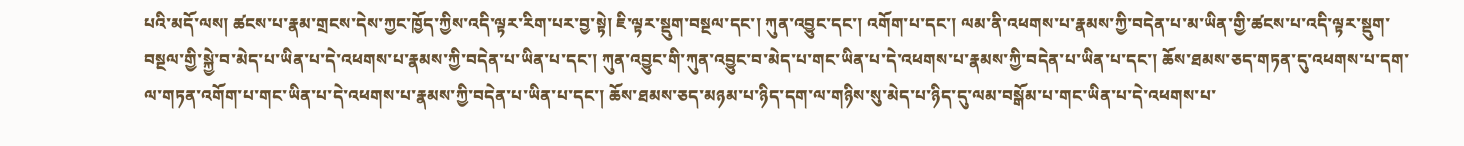པའི་མདོ་ལས། ཚངས་པ་རྣམ་གྲངས་དེས་ཀྱང་ཁྱོད་ཀྱིས་འདི་ལྟར་རིག་པར་བྱ་སྟེ། ཇི་ལྟར་སྡུག་བསྔལ་དང་། ཀུན་འབྱུང་དང་། འགོག་པ་དང་། ལམ་ནི་འཕགས་པ་རྣམས་ཀྱི་བདེན་པ་མ་ཡིན་གྱི་ཚངས་པ་འདི་ལྟར་སྡུག་བསྔལ་གྱི་སྐྱེ་བ་མེད་པ་ཡིན་པ་དེ་འཕགས་པ་རྣམས་ཀྱི་བདེན་པ་ཡིན་པ་དང་། ཀུན་འབྱུང་གི་ཀུན་འབྱུང་བ་མེད་པ་གང་ཡིན་པ་དེ་འཕགས་པ་རྣམས་ཀྱི་བདེན་པ་ཡིན་པ་དང་། ཆོས་ཐམས་ཅད་གཏན་དུ་འཕགས་པ་དག་ལ་གཏན་འགོག་པ་གང་ཡིན་པ་དེ་འཕགས་པ་རྣམས་ཀྱི་བདེན་པ་ཡིན་པ་དང་། ཆོས་ཐམས་ཅད་མཉམ་པ་ཉིད་དག་ལ་གཉིས་སུ་མེད་པ་ཉིད་དུ་ལམ་བསྒོམ་པ་གང་ཡིན་པ་དེ་འཕགས་པ་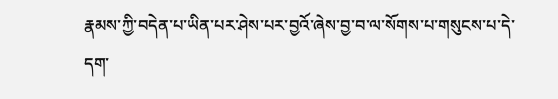རྣམས་ཀྱི་བདེན་པ་ཡིན་པར་ཤེས་པར་བྱའོ་ཞེས་བྱ་བ་ལ་སོགས་པ་གསུངས་པ་དེ་དག་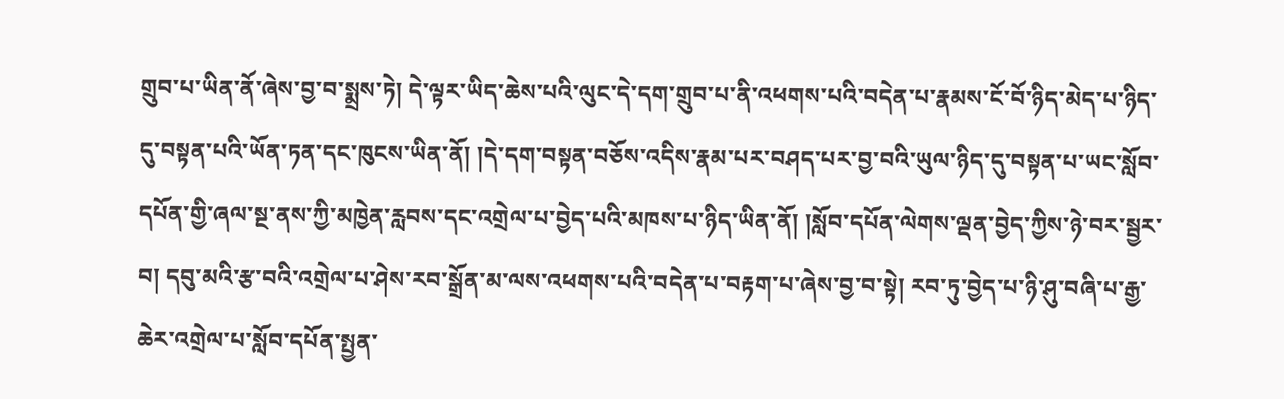གྲུབ་པ་ཡིན་ནོ་ཞེས་བྱ་བ་སྨྲས་ཏེ། དེ་ལྟར་ཡིད་ཆེས་པའི་ལུང་དེ་དག་གྲུབ་པ་ནི་འཕགས་པའི་བདེན་པ་རྣམས་ངོ་བོ་ཉིད་མེད་པ་ཉིད་དུ་བསྟན་པའི་ཡོན་ཏན་དང་ཁུངས་ཡིན་ནོ། །དེ་དག་བསྟན་བཅོས་འདིས་རྣམ་པར་བཤད་པར་བྱ་བའི་ཡུལ་ཉིད་དུ་བསྟན་པ་ཡང་སློབ་དཔོན་གྱི་ཞལ་སྔ་ནས་ཀྱི་མཁྱེན་རླབས་དང་འགྲེལ་པ་བྱེད་པའི་མཁས་པ་ཉིད་ཡིན་ནོ། །སློབ་དཔོན་ལེགས་ལྡན་བྱེད་ཀྱིས་ཉེ་བར་སྦྱར་བ། དབུ་མའི་རྩ་བའི་འགྲེལ་པ་ཤེས་རབ་སྒྲོན་མ་ལས་འཕགས་པའི་བདེན་པ་བརྟག་པ་ཞེས་བྱ་བ་སྟེ། རབ་ཏུ་བྱེད་པ་ཉི་ཤུ་བཞི་པ་རྒྱ་ཆེར་འགྲེལ་པ་སློབ་དཔོན་སྤྱན་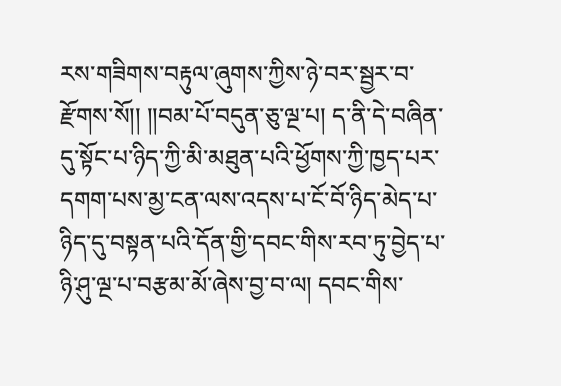རས་གཟིགས་བརྟུལ་ཞུགས་ཀྱིས་ཉེ་བར་སྦྱར་བ་རྫོགས་སོ།། །།བམ་པོ་བདུན་ཅུ་ལྔ་པ། ད་ནི་དེ་བཞིན་དུ་སྟོང་པ་ཉིད་ཀྱི་མི་མཐུན་པའི་ཕྱོགས་ཀྱི་ཁྱད་པར་དགག་པས་མྱ་ངན་ལས་འདས་པ་ངོ་བོ་ཉིད་མེད་པ་ཉིད་དུ་བསྟན་པའི་དོན་གྱི་དབང་གིས་རབ་ཏུ་བྱེད་པ་ཉི་ཤུ་ལྔ་པ་བརྩམ་མོ་ཞེས་བྱ་བ་ལ། དབང་གིས་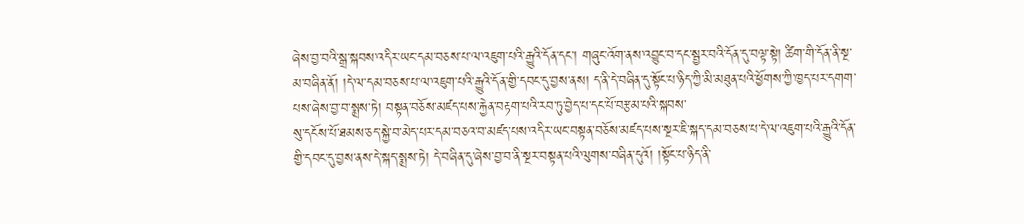ཞེས་བྱ་བའི་སྒྲ་སྐབས་འདིར་ཡང་དམ་བཅས་པ་ལ་འཇུག་པའི་རྒྱུའི་དོན་དང་། གཞུང་འོག་ནས་འབྱུང་བ་དང་སྦྱར་བའི་དོན་དུ་བལྟ་སྟེ། ཚིག་གི་དོན་ནི་སྔ་མ་བཞིན་ནོ། །དེ་ལ་དམ་བཅས་པ་ལ་འཇུག་པའི་རྒྱུའི་དོན་གྱི་དབང་དུ་བྱས་ནས། ད་ནི་དེ་བཞིན་དུ་སྟོང་པ་ཉིད་ཀྱི་མི་མཐུན་པའི་ཕྱོགས་ཀྱི་ཁྱད་པར་དགག་པས་ཞེས་བྱ་བ་སྨྲས་ཏེ། བསྟན་བཅོས་མཛད་པས་རྐྱེན་བརྟག་པའི་རབ་ཏུ་བྱེད་པ་དང་པོ་བརྩམ་པའི་སྐབས་
སུ་དངོས་པོ་ཐམས་ཅད་སྐྱེ་བ་མེད་པར་དམ་བཅའ་བ་མཛད་པས་འདིར་ཡང་བསྟན་བཅོས་མཛད་པས་སྔར་ཇི་སྐད་དམ་བཅས་པ་དེ་ལ་འཇུག་པའི་རྒྱུའི་དོན་གྱི་དབང་དུ་བྱས་ནས་དེ་སྐད་སྨྲས་ཏེ། དེ་བཞིན་དུ་ཞེས་བྱ་བ་ནི་སྔར་བསྟན་པའི་ལུགས་བཞིན་དུའོ། །སྟོང་པ་ཉིད་ནི་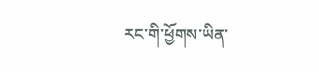རང་གི་ཕྱོགས་ཡིན་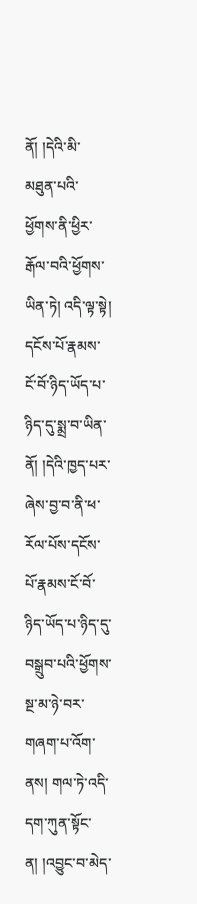ནོ། །དེའི་མི་མཐུན་པའི་ཕྱོགས་ནི་ཕྱིར་རྒོལ་བའི་ཕྱོགས་ཡིན་ཏེ། འདི་ལྟ་སྟེ། དངོས་པོ་རྣམས་ངོ་བོ་ཉིད་ཡོད་པ་ཉིད་དུ་སྨྲ་བ་ཡིན་ནོ། །དེའི་ཁྱད་པར་ཞེས་བྱ་བ་ནི་ཕ་རོལ་པོས་དངོས་པོ་རྣམས་ངོ་བོ་ཉིད་ཡོད་པ་ཉིད་དུ་བསྒྲུབ་པའི་ཕྱོགས་སྔ་མ་ཉེ་བར་གཞག་པ་འོག་ནས། གལ་ཏེ་འདི་དག་ཀུན་སྟོང་ན། །འབྱུང་བ་མེད་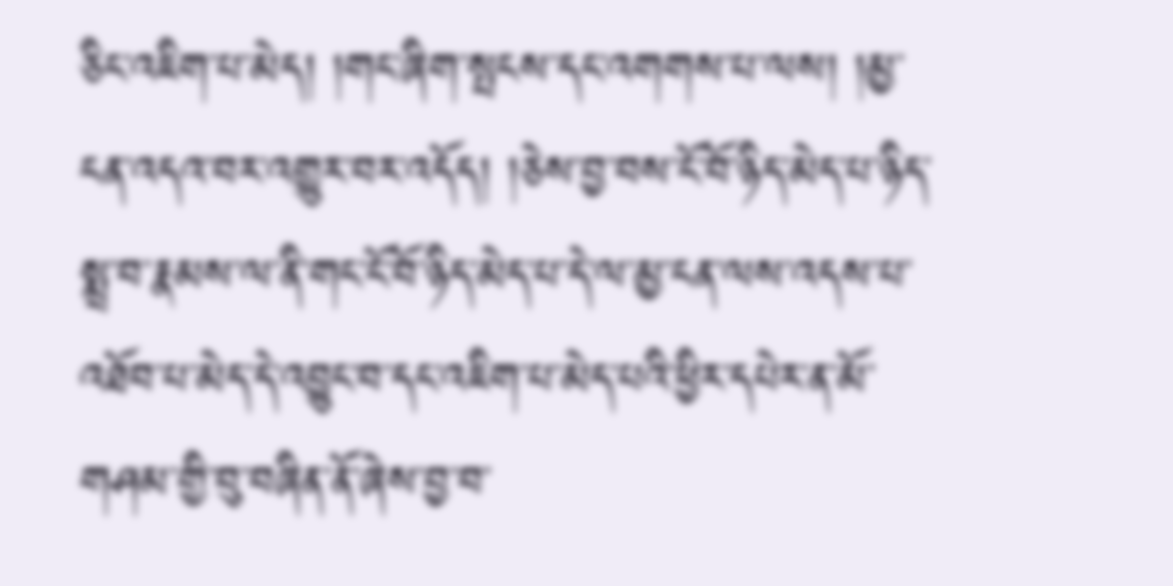ཅིང་འཇིག་པ་མེད། །གང་ཞིག་སྤངས་དང་འགགས་པ་ལས། །མྱ་ངན་འདའ་བར་འགྱུར་བར་འདོད། །ཅེས་བྱ་བས་ངོ་བོ་ཉིད་མེད་པ་ཉིད་སྨྲ་བ་རྣམས་ལ་ནི་གང་ངོ་བོ་ཉིད་མེད་པ་དེ་ལ་མྱ་ངན་ལས་འདས་པ་འཐོབ་པ་མེད་དེ་འབྱུང་བ་དང་འཇིག་པ་མེད་པའི་ཕྱིར་དཔེར་ན་མོ་གཤམ་གྱི་བུ་བཞིན་ནོ་ཞེས་བྱ་བ་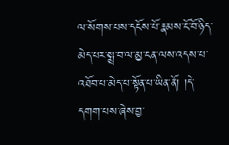ལ་སོགས་པས་དངོས་པོ་རྣམས་ངོ་བོ་ཉིད་མེད་པར་སྨྲ་བ་ལ་མྱ་ངན་ལས་འདས་པ་འཐོབ་པ་མེད་པ་སྟོན་པ་ཡིན་ནོ། །དེ་དགག་པས་ཞེས་བྱ་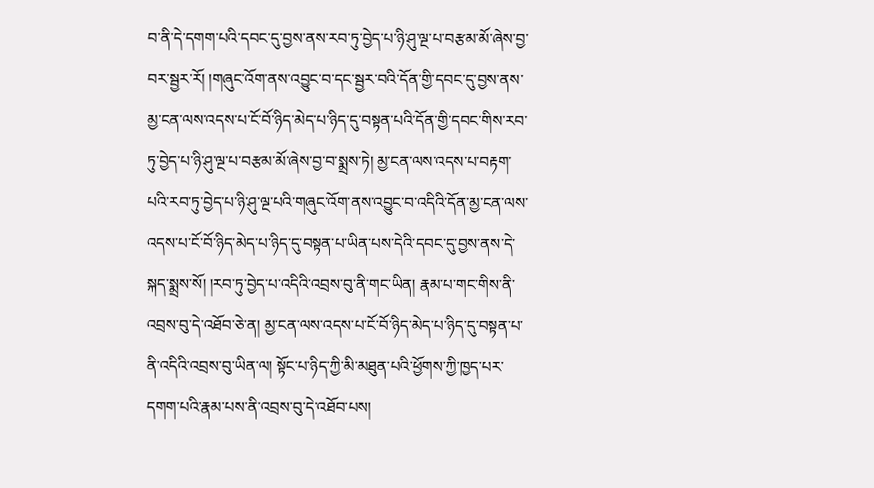བ་ནི་དེ་དགག་པའི་དབང་དུ་བྱས་ནས་རབ་ཏུ་བྱེད་པ་ཉི་ཤུ་ལྔ་པ་བརྩམ་མོ་ཞེས་བྱ་བར་སྦྱར་རོ། །གཞུང་འོག་ནས་འབྱུང་བ་དང་སྦྱར་བའི་དོན་གྱི་དབང་དུ་བྱས་ནས་མྱ་ངན་ལས་འདས་པ་ངོ་བོ་ཉིད་མེད་པ་ཉིད་དུ་བསྟན་པའི་དོན་གྱི་དབང་གིས་རབ་ཏུ་བྱེད་པ་ཉི་ཤུ་ལྔ་པ་བརྩམ་མོ་ཞེས་བྱ་བ་སྨྲས་ཏེ། མྱ་ངན་ལས་འདས་པ་བརྟག་པའི་རབ་ཏུ་བྱེད་པ་ཉི་ཤུ་ལྔ་པའི་གཞུང་འོག་ནས་འབྱུང་བ་འདིའི་དོན་མྱ་ངན་ལས་འདས་པ་ངོ་བོ་ཉིད་མེད་པ་ཉིད་དུ་བསྟན་པ་ཡིན་པས་དེའི་དབང་དུ་བྱས་ནས་དེ་སྐད་སྨྲས་སོ། །རབ་ཏུ་བྱེད་པ་འདིའི་འབྲས་བུ་ནི་གང་ཡིན། རྣམ་པ་གང་གིས་ནི་འབྲས་བུ་དེ་འཐོབ་ཅེ་ན། མྱ་ངན་ལས་འདས་པ་ངོ་བོ་ཉིད་མེད་པ་ཉིད་དུ་བསྟན་པ་ནི་འདིའི་འབྲས་བུ་ཡིན་ལ། སྟོང་པ་ཉིད་ཀྱི་མི་མཐུན་པའི་ཕྱོགས་ཀྱི་ཁྱད་པར་དགག་པའི་རྣམ་པས་ནི་འབྲས་བུ་དེ་འཐོབ་པས།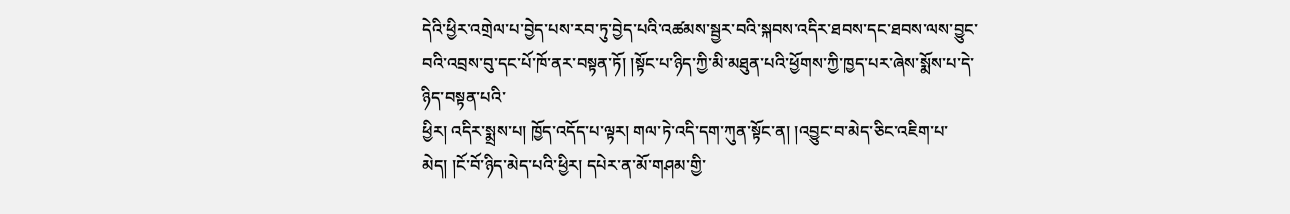དེའི་ཕྱིར་འགྲེལ་པ་བྱེད་པས་རབ་ཏུ་བྱེད་པའི་འཚམས་སྦྱར་བའི་སྐབས་འདིར་ཐབས་དང་ཐབས་ལས་བྱུང་བའི་འབྲས་བུ་དང་པོ་ཁོ་ནར་བསྟན་ཏོ། །སྟོང་པ་ཉིད་ཀྱི་མི་མཐུན་པའི་ཕྱོགས་ཀྱི་ཁྱད་པར་ཞེས་སྨོས་པ་དེ་ཉིད་བསྟན་པའི་
ཕྱིར། འདིར་སྨྲས་པ། ཁྱོད་འདོད་པ་ལྟར། གལ་ཏེ་འདི་དག་ཀུན་སྟོང་ན། །འབྱུང་བ་མེད་ཅིང་འཇིག་པ་མེད། །ངོ་བོ་ཉིད་མེད་པའི་ཕྱིར། དཔེར་ན་མོ་གཤམ་གྱི་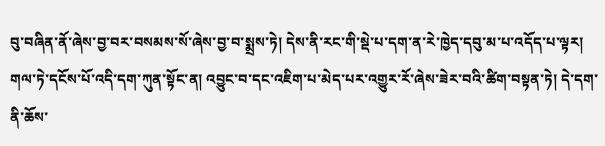བུ་བཞིན་ནོ་ཞེས་བྱ་བར་བསམས་སོ་ཞེས་བྱ་བ་སྨྲས་ཏེ། དེས་ནི་རང་གི་སྡེ་པ་དག་ན་རེ་ཁྱེད་དབུ་མ་པ་འདོད་པ་ལྟར། གལ་ཏེ་དངོས་པོ་འདི་དག་ཀུན་སྟོང་ན། འབྱུང་བ་དང་འཇིག་པ་མེད་པར་འགྱུར་རོ་ཞེས་ཟེར་བའི་ཚིག་བསྟན་ཏེ། དེ་དག་ནི་ཆོས་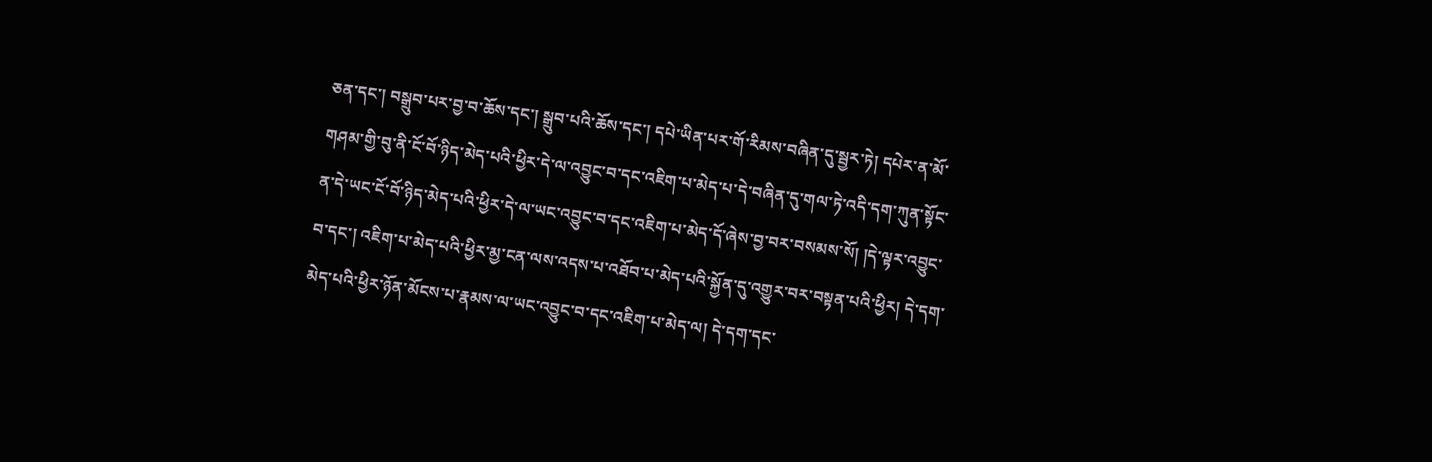ཅན་དང་། བསྒྲུབ་པར་བྱ་བ་ཆོས་དང་། སྒྲུབ་པའི་ཆོས་དང་། དཔེ་ཡིན་པར་གོ་རིམས་བཞིན་དུ་སྦྱར་ཏེ། དཔེར་ན་མོ་གཤམ་གྱི་བུ་ནི་ངོ་བོ་ཉིད་མེད་པའི་ཕྱིར་དེ་ལ་འབྱུང་བ་དང་འཇིག་པ་མེད་པ་དེ་བཞིན་དུ་གལ་ཏེ་འདི་དག་ཀུན་སྟོང་ན་དེ་ཡང་ངོ་བོ་ཉིད་མེད་པའི་ཕྱིར་དེ་ལ་ཡང་འབྱུང་བ་དང་འཇིག་པ་མེད་དོ་ཞེས་བྱ་བར་བསམས་སོ། །དེ་ལྟར་འབྱུང་བ་དང་། འཇིག་པ་མེད་པའི་ཕྱིར་མྱ་ངན་ལས་འདས་པ་འཐོབ་པ་མེད་པའི་སྐྱོན་དུ་འགྱུར་བར་བསྟན་པའི་ཕྱིར། དེ་དག་མེད་པའི་ཕྱིར་ཉོན་མོངས་པ་རྣམས་ལ་ཡང་འབྱུང་བ་དང་འཇིག་པ་མེད་ལ། དེ་དག་དང་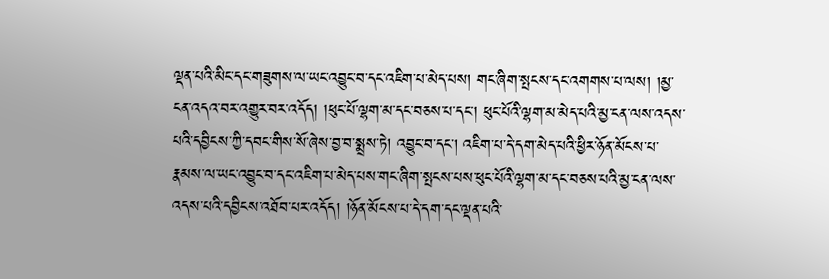ལྡན་པའི་མིང་དང་གཟུགས་ལ་ཡང་འབྱུང་བ་དང་འཇིག་པ་མེད་པས། གང་ཞིག་སྤངས་དང་འགགས་པ་ལས། །མྱ་ངན་འདའ་བར་འགྱུར་བར་འདོད། །ཕུང་པོ་ལྷག་མ་དང་བཅས་པ་དང་། ཕུང་པོའི་ལྷག་མ་མེད་པའི་མྱ་ངན་ལས་འདས་པའི་དབྱིངས་ཀྱི་དབང་གིས་སོ་ཞེས་བྱ་བ་སྨྲས་ཏེ། འབྱུང་བ་དང་། འཇིག་པ་དེ་དག་མེད་པའི་ཕྱིར་ཉོན་མོངས་པ་རྣམས་ལ་ཡང་འབྱུང་བ་དང་འཇིག་པ་མེད་པས་གང་ཞིག་སྤངས་པས་ཕུང་པོའི་ལྷག་མ་དང་བཅས་པའི་མྱ་ངན་ལས་འདས་པའི་དབྱིངས་འཐོབ་པར་འདོད། །ཉོན་མོངས་པ་དེ་དག་དང་ལྡན་པའི་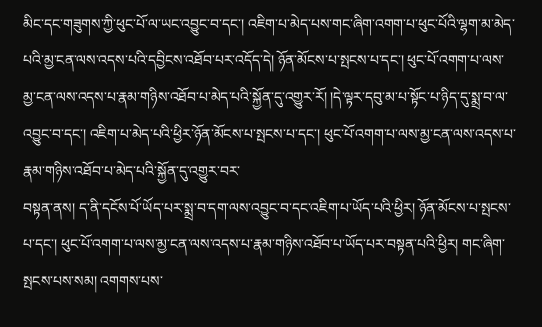མིང་དང་གཟུགས་ཀྱི་ཕུང་པོ་ལ་ཡང་འབྱུང་བ་དང་། འཇིག་པ་མེད་པས་གང་ཞིག་འགག་པ་ཕུང་པོའི་ལྷག་མ་མེད་པའི་མྱ་ངན་ལས་འདས་པའི་དབྱིངས་འཐོབ་པར་འདོད་དེ། ཉོན་མོངས་པ་སྤངས་པ་དང་། ཕུང་པོ་འགག་པ་ལས་མྱ་ངན་ལས་འདས་པ་རྣམ་གཉིས་འཐོབ་པ་མེད་པའི་སྐྱོན་དུ་འགྱུར་རོ། །དེ་ལྟར་དབུ་མ་པ་སྟོང་པ་ཉིད་དུ་སྨྲ་བ་ལ་འབྱུང་བ་དང་། འཇིག་པ་མེད་པའི་ཕྱིར་ཉོན་མོངས་པ་སྤངས་པ་དང་། ཕུང་པོ་འགག་པ་ལས་མྱ་ངན་ལས་འདས་པ་རྣམ་གཉིས་འཐོབ་པ་མེད་པའི་སྐྱོན་དུ་འགྱུར་བར་
བསྟན་ནས། ད་ནི་དངོས་པོ་ཡོད་པར་སྨྲ་བ་དག་ལས་འབྱུང་བ་དང་འཇིག་པ་ཡོད་པའི་ཕྱིར། ཉོན་མོངས་པ་སྤངས་པ་དང་། ཕུང་པོ་འགག་པ་ལས་མྱ་ངན་ལས་འདས་པ་རྣམ་གཉིས་འཐོབ་པ་ཡོད་པར་བསྟན་པའི་ཕྱིར། གང་ཞིག་སྤངས་པས་སམ། འགགས་པས་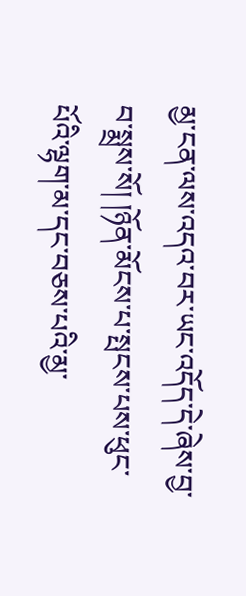མྱ་ངན་ལས་འདའ་བར་ཡང་འདོད་དེ་ཞེས་བྱ་བ་སྨྲས་སོ། །ཉོན་མོངས་པ་སྤངས་པས་ཕུང་པོའི་ལྷག་མ་དང་བཅས་པའི་མྱ་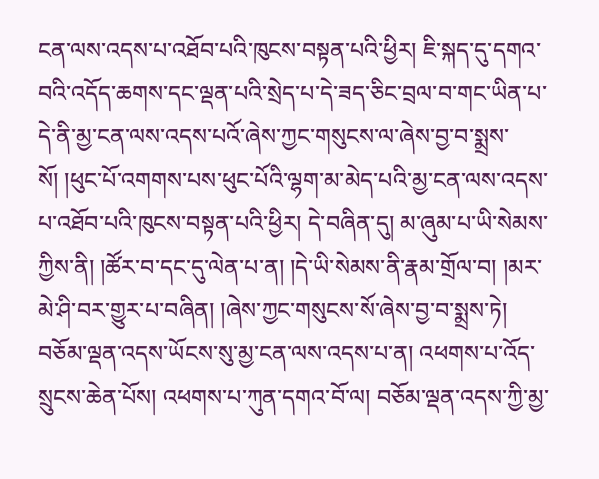ངན་ལས་འདས་པ་འཐོབ་པའི་ཁུངས་བསྟན་པའི་ཕྱིར། ཇི་སྐད་དུ་དགའ་བའི་འདོད་ཆགས་དང་ལྡན་པའི་སྲེད་པ་དེ་ཟད་ཅིང་བྲལ་བ་གང་ཡིན་པ་དེ་ནི་མྱ་ངན་ལས་འདས་པའོ་ཞེས་ཀྱང་གསུངས་ལ་ཞེས་བྱ་བ་སྨྲས་སོ། །ཕུང་པོ་འགགས་པས་ཕུང་པོའི་ལྷག་མ་མེད་པའི་མྱ་ངན་ལས་འདས་པ་འཐོབ་པའི་ཁུངས་བསྟན་པའི་ཕྱིར། དེ་བཞིན་དུ། མ་ཞུམ་པ་ཡི་སེམས་ཀྱིས་ནི། །ཚོར་བ་དང་དུ་ལེན་པ་ན། །དེ་ཡི་སེམས་ནི་རྣམ་གྲོལ་བ། །མར་མེ་ཤི་བར་གྱུར་པ་བཞིན། །ཞེས་ཀྱང་གསུངས་སོ་ཞེས་བྱ་བ་སྨྲས་ཏེ། བཅོམ་ལྡན་འདས་ཡོངས་སུ་མྱ་ངན་ལས་འདས་པ་ན། འཕགས་པ་འོད་སྲུངས་ཆེན་པོས། འཕགས་པ་ཀུན་དགའ་བོ་ལ། བཅོམ་ལྡན་འདས་ཀྱི་མྱ་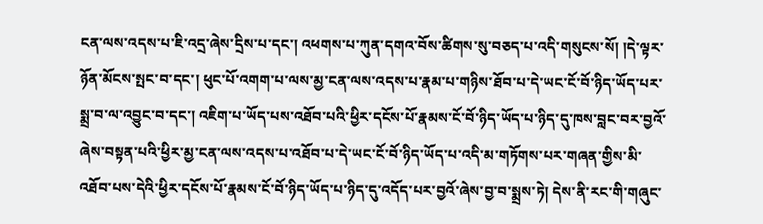ངན་ལས་འདས་པ་ཇི་འདྲ་ཞེས་དྲིས་པ་དང་། འཕགས་པ་ཀུན་དགའ་བོས་ཚིགས་སུ་བཅད་པ་འདི་གསུངས་སོ། །དེ་ལྟར་ཉོན་མོངས་སྤང་བ་དང་། ཕུང་པོ་འགག་པ་ལས་མྱ་ངན་ལས་འདས་པ་རྣམ་པ་གཉིས་ཐོབ་པ་དེ་ཡང་ངོ་བོ་ཉིད་ཡོད་པར་སྨྲ་བ་ལ་འབྱུང་བ་དང་། འཇིག་པ་ཡོད་པས་འཐོབ་པའི་ཕྱིར་དངོས་པོ་རྣམས་ངོ་བོ་ཉིད་ཡོད་པ་ཉིད་དུ་ཁས་བླང་བར་བྱའོ་ཞེས་བསྟན་པའི་ཕྱིར་མྱ་ངན་ལས་འདས་པ་འཐོབ་པ་དེ་ཡང་ངོ་བོ་ཉིད་ཡོད་པ་འདི་མ་གཏོགས་པར་གཞན་གྱིས་མི་འཐོབ་པས་དེའི་ཕྱིར་དངོས་པོ་རྣམས་ངོ་བོ་ཉིད་ཡོད་པ་ཉིད་དུ་འདོད་པར་བྱའོ་ཞེས་བྱ་བ་སྨྲས་ཏེ། དེས་ནི་རང་གི་གཞུང་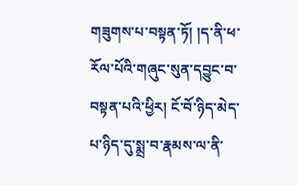གཟུགས་པ་བསྟན་ཏོ། །ད་ནི་ཕ་རོལ་པོའི་གཞུང་སུན་དབྱུང་བ་བསྟན་པའི་ཕྱིར། ངོ་བོ་ཉིད་མེད་པ་ཉིད་དུ་སྨྲ་བ་རྣམས་ལ་ནི་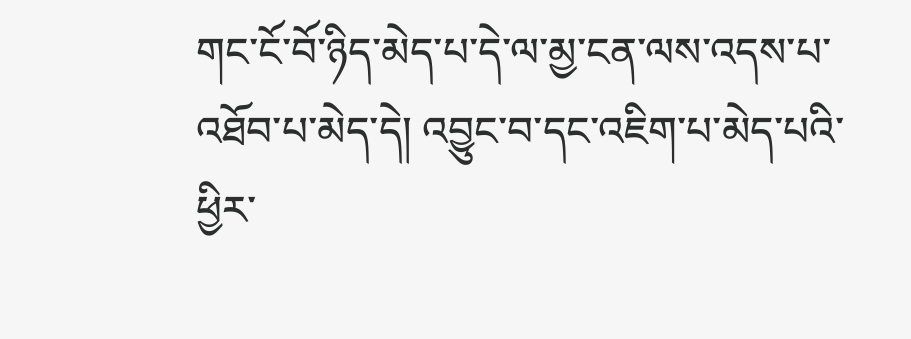གང་ངོ་བོ་ཉིད་མེད་པ་དེ་ལ་མྱ་ངན་ལས་འདས་པ་འཐོབ་པ་མེད་དེ། འབྱུང་བ་དང་འཇིག་པ་མེད་པའི་ཕྱིར་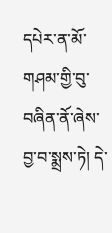དཔེར་ན་མོ་གཤམ་གྱི་བུ་བཞིན་ནོ་ཞེས་བྱ་བ་སྨྲས་ཏེ། དེ་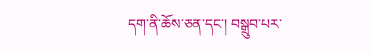དག་ནི་ཆོས་ཅན་དང་། བསྒྲུབ་པར་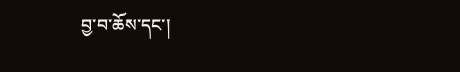བྱ་བ་ཆོས་དང་།